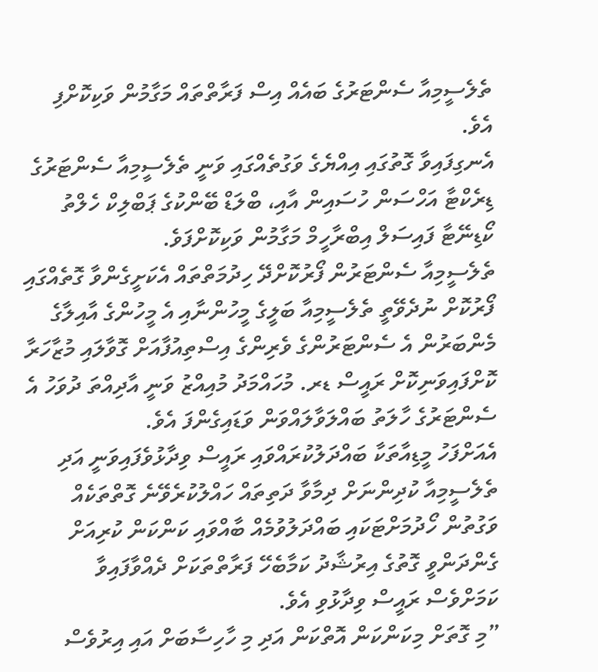ތެލެސީމިއާ ސެންޓަރުގެ ބައެއް އިސް ފަރާތްތައް މަގާމުން ވަކިކޮށްފި އެވެ.
އެނގިފައިވާ ގޮތުގައި އިއްޔެގެ ވަގުތެއްގައި ވަނީ ތެލެސީމިއާ ސެންޓަރުގެ ޑިރެކްޓާ އަހްސަން ހުސައިން އާއި، ބްލަޑް ބޭންކުގެ ޕަބްލިކް ހެލްތު ކޯޑިނޭޓާ ފައިސަލް އިބްރާހީމް މަގާމުން ވަކިކޮށްފަވެ.
ތެލެސީމިއާ ސެންޓަރުން ފޯރުކޮށްދޭ ހިދުމަތްތައް އެކަށީގެންވާ ގޮތެއްގައި ފޯރުކޮށް ނުދެވޭތީ ތެލެސީމިއާ ބަލީގެ މީހުންނާއި އެ މީހުންގެ އާއިލާގެ މެންބަރުން އެ ސެންޓަރުންގެ ވެރިންގެ އިސްތިއުފާއަށް ގޮވާލައި މުޒާހަރާ ކޮށްފައިވަނިކޮށް ރައީސް ޑރ. މުހައްމަދު މުއިއްޒު ވަނީ އާދިއްތަ ދުވަހު އެ ސެންޓަރުގެ ހާލަތު ބައްލަވާލައްވަން ވަޑައިގެންފަ އެވެ.
އެއަށްފަހު މީޑިއާތަކާ ބައްދަލުކުރައްވައި ރައީސް ވިދާޅުވެފައިވަނީ އަދި ތެލެސީމިއާ ކުދިންނަށް ދިމާވާ ދަތިތައް ހައްލުކުރެވޭނެ ގޮތްތަކެއް ވަގުތުން ހޯދުމަށްޓަކައި ބައްދަލުވުމެއް ބާއްވައި ކަންކަން ކުރިއަށް ގެންދަންވީ ގޮތުގެ އިރުޝާދު ކަމާބެހޭ ފަރާތްތަކަށް ދެއްވާފައިވާ ކަމަށްވެސް ރައީސް ވިދާޅުވި އެވެ.
”މި ގޮތަށް މިކަންކަން އޮތްކަން އަދި މި ހާހިސާބަށް އައި އިރުވެސް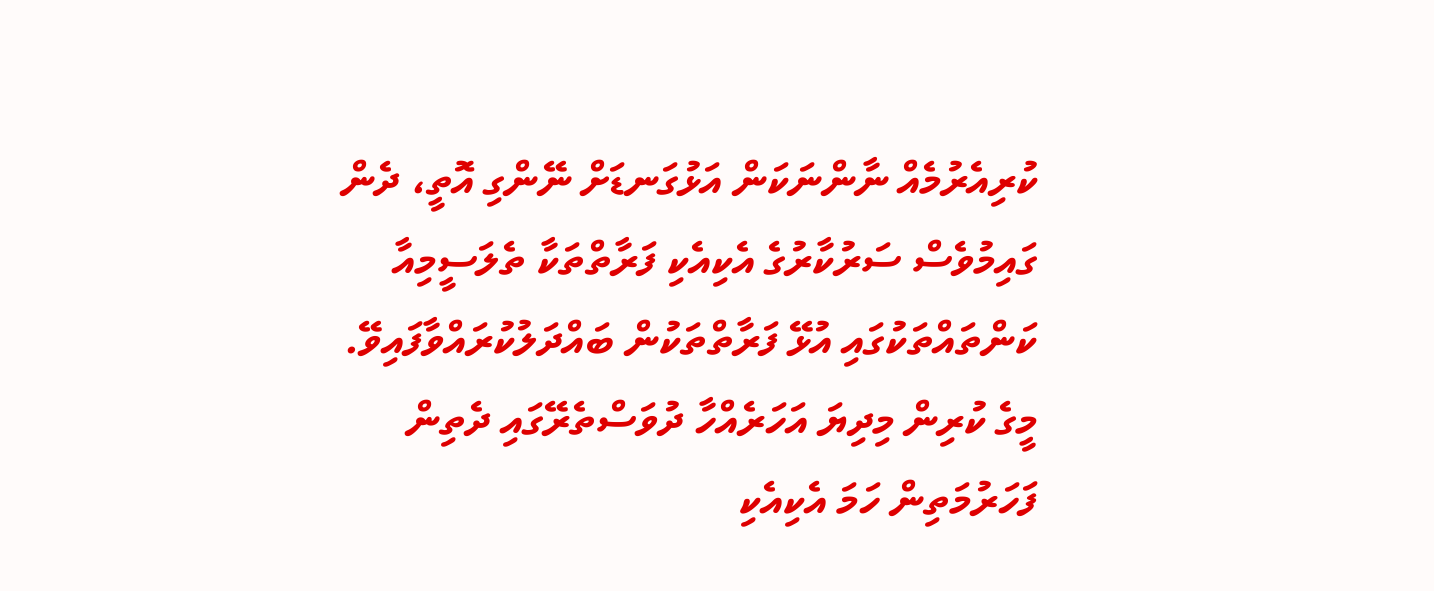ކުރިއެރުމެއް ނާންނަކަން އަޅުގަނޑަށް ނޭންގި އޮތީ، ދެން ގައިމުވެސް ސަރުކާރުގެ އެކިއެކި ފަރާތްތަކާ ތެލަސީމިއާ ކަންތައްތަކުގައި އުޅޭ ފަރާތްތަކުން ބައްދަލުކުރައްވާފައިވޭ. މީގެ ކުރިން މިދިޔަ އަހަރެއްހާ ދުވަސްތެރޭގައި ދެތިން ފަހަރުމަތިން ހަމަ އެކިއެކި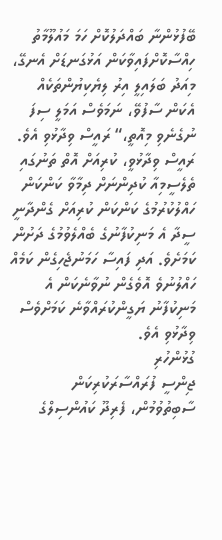ބޭފުޅުންނާ ބައްދަލުކޮށް ހަމަ މައުލޫމާތު ހިއްސާކޮށްފައިވާކަން އަޅުގަނޑަށް އެނގޭ، މިއަދު ބަލައިލީ އިރު ލިޔެކިޔުންތަކެއް އެކަން ސާފުވޭ، ނަމަވެސް އަމަލީ ސިފަ ނުގެނެވި މިއޮތީ،“ ރައީސް ވިދާޅުވި އެވެ.
ރައީސް ވިދާޅުވީ، ކުރިއަށް އޮތް ތަނުގައި ތެލެސީމިއާ ކުދިންނަށް ދިމާވާ ކަންކަން ހައްލުކުރުމުގެ ކަންކަން ކުރިއަށް ގެންދާނީ ސީދާ އެ މަނިކުފާނުގެ ބެއްލެވުމުގެ ދަށުން ކަމަށެވެ. އަދި ފައިސާ ހަމަނުޖެހިގެން ކަމެއް ހައްލުނުވެ އޮވެގެން ނުވާނެކަން އެ މަނިކުފާނު ޔަގީންކުރައްވާނެ ކަމަށްވެސް ވިދާޅުވި އެވެ.
ގުޅުންހުރި
ޖިންސީ ފުރައްސާރަކުރިކަން ސާބިތުވުމުން، ފެރިދޫ ކައުންސިލްގެ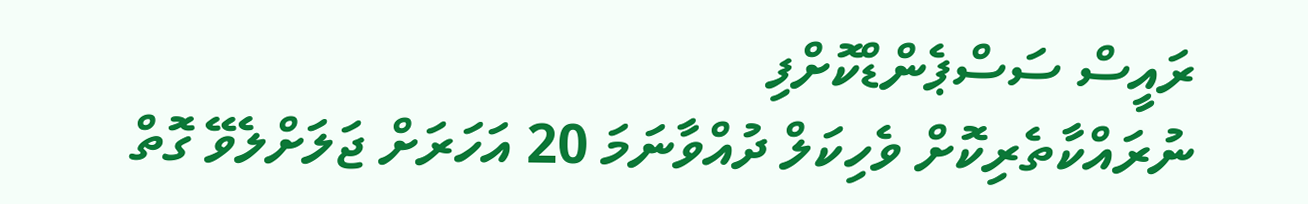ރައީސް ސަސްޕެންޑްކޮށްފި
ނުރައްކާތެރިކޮށް ވެހިކަލް ދުއްވާނަމަ 20 އަހަރަށް ޖަލަށްލެވޭ ގޮތް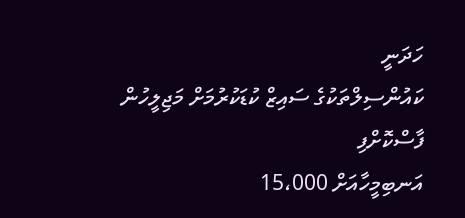ހަދަނީ
ކައުންސިލްތަކުގެ ސައިޒް ކުޑަކުރުމަށް މަޖިލީހުން ފާސްކޮށްފި
އަނބިމީހާއަށް 15،000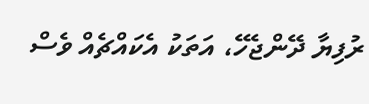ރުފިޔާ ދޭންޖެހޭ، އަތަކު އެކައްޗެއް ވެސް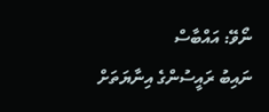ނޯވޭ: އައްބާސް
ނައިބު ރައީސުންގެ އިނާޔަތަށް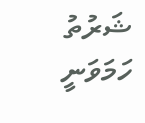ޝަރުތު ހަމަވަނީ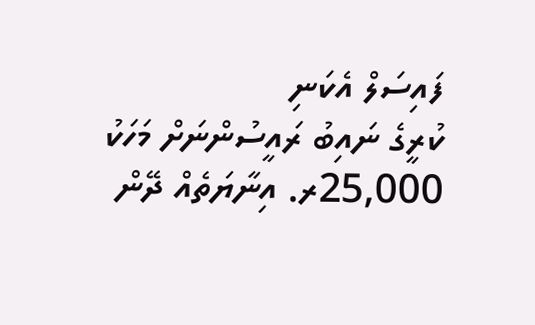ފައިސަލް އެކަނި
ކުރީގެ ނައިބު ރައީސުންނަށް މަހަކު 25,000ރ. އިނާޔަތެއް ދޭން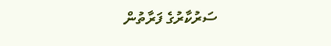ސަރުކާރުގެ ފަރާތުން